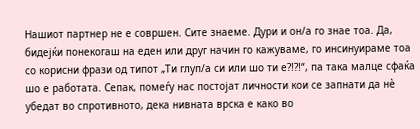Нашиот партнер не е совршен. Сите знаеме. Дури и он/а го знае тоа. Да, бидејќи понекогаш на еден или друг начин го кажуваме, го инсинуираме тоа со корисни фрази од типот „Ти глуп/а си или шо ти е?!?!“, па така малце сфаќа шо е работата. Сепак, помеѓу нас постојат личности кои се запнати да нè убедат во спротивното, дека нивната врска е како во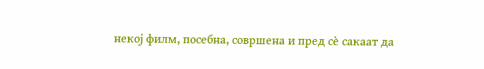некој филм, посебна, совршена и пред сè сакаат да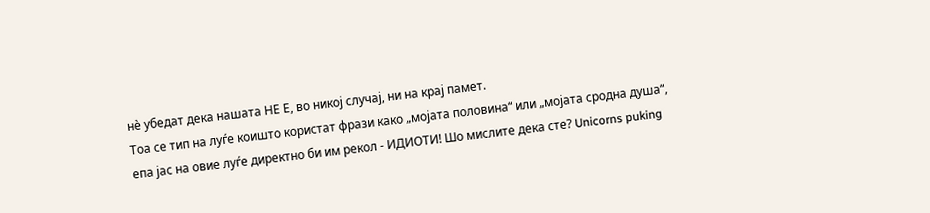нè убедат дека нашата НЕ Е, во никој случај, ни на крај памет.
Тоа се тип на луѓе коишто користат фрази како „мојата половина“ или „мојата сродна душа“, епа јас на овие луѓе директно би им рекол - ИДИОТИ! Шо мислите дека сте? Unicorns puking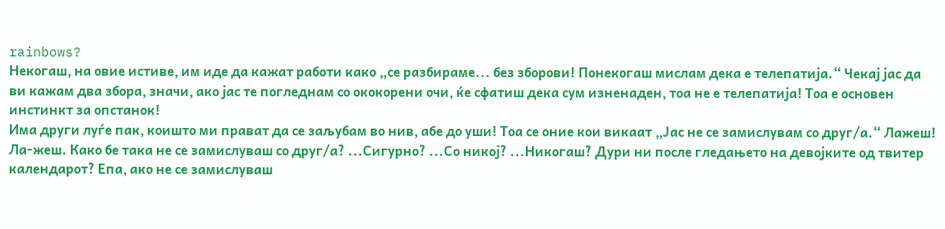rainbows?
Некогаш, на овие истиве, им иде да кажат работи како „се разбираме... без зборови! Понекогаш мислам дека е телепатија.“ Чекај јас да ви кажам два збора, значи, ако јас те погледнам со ококорени очи, ќе сфaтиш дека сум изненаден, тоа не е телепатија! Тоа е основен инстинкт за опстанок!
Има други луѓе пак, коишто ми прават да се заљубам во нив, абе до уши! Тоа се оние кои викаат „Јас не се замислувам со друг/а.“ Лажеш! Ла-жеш. Како бе така не се замислуваш со друг/а? ...Сигурно? ...Со никој? ...Никогаш? Дури ни после гледањето на девојките од твитер календарот? Епа, ако не се замислуваш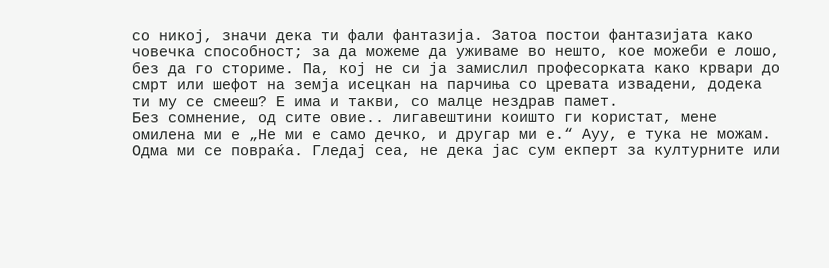со никој, значи дека ти фали фантазија. Затоа постои фантазијата како човечка способност; за да можеме да уживаме во нешто, кое можеби е лошо, без да го сториме. Па, кој не си ја замислил професорката како крвари до смрт или шефот на земја исецкан на парчиња со цревата извадени, додека ти му се смееш? Е има и такви, со малце нездрав памет.
Без сомнение, од сите овие.. лигавештини коишто ги користат, мене омилена ми е „Не ми е само дечко, и другар ми е.“ Ауу, е тука не можам. Одма ми се повраќа. Гледај сеа, не дека јас сум екперт за културните или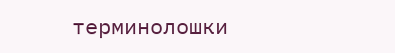терминолошки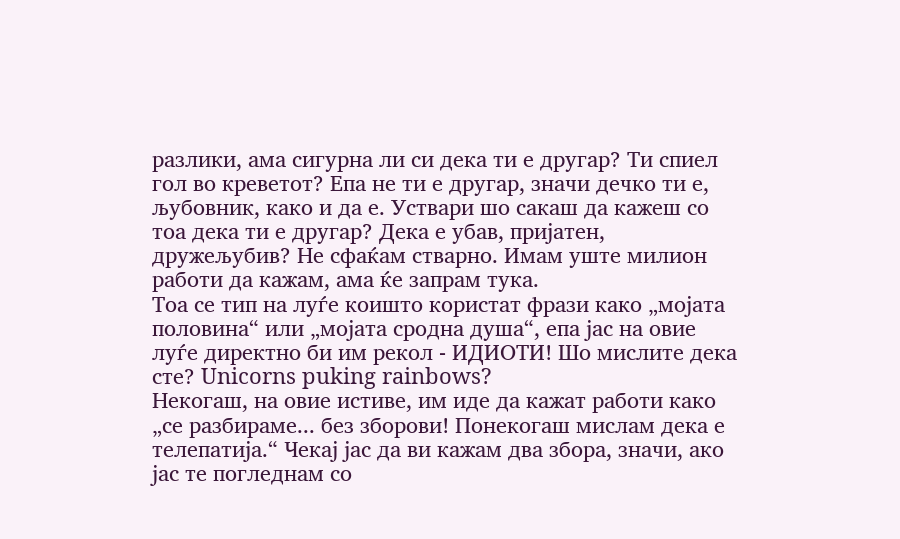разлики, ама сигурна ли си дека ти е другар? Ти спиел гол во креветот? Епа не ти е другар, значи дечко ти е, љубовник, како и да е. Уствари шо сакаш да кажеш со тоа дека ти е другар? Дека е убав, пријатен, дружељубив? Не сфаќам стварно. Имам уште милион работи да кажам, ама ќе запрам тука.
Тоа се тип на луѓе коишто користат фрази како „мојата половина“ или „мојата сродна душа“, епа јас на овие луѓе директно би им рекол - ИДИОТИ! Шо мислите дека сте? Unicorns puking rainbows?
Некогаш, на овие истиве, им иде да кажат работи како „се разбираме... без зборови! Понекогаш мислам дека е телепатија.“ Чекај јас да ви кажам два збора, значи, ако јас те погледнам со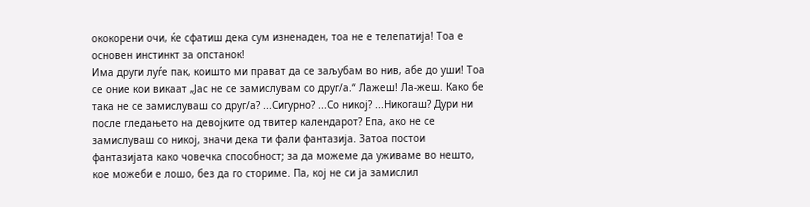ококорени очи, ќе сфaтиш дека сум изненаден, тоа не е телепатија! Тоа е основен инстинкт за опстанок!
Има други луѓе пак, коишто ми прават да се заљубам во нив, абе до уши! Тоа се оние кои викаат „Јас не се замислувам со друг/а.“ Лажеш! Ла-жеш. Како бе така не се замислуваш со друг/а? ...Сигурно? ...Со никој? ...Никогаш? Дури ни после гледањето на девојките од твитер календарот? Епа, ако не се замислуваш со никој, значи дека ти фали фантазија. Затоа постои фантазијата како човечка способност; за да можеме да уживаме во нешто, кое можеби е лошо, без да го сториме. Па, кој не си ја замислил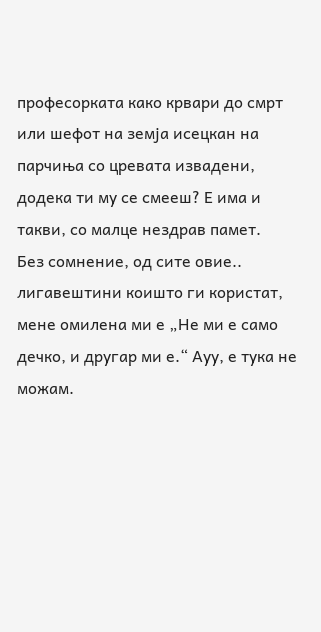професорката како крвари до смрт или шефот на земја исецкан на парчиња со цревата извадени, додека ти му се смееш? Е има и такви, со малце нездрав памет.
Без сомнение, од сите овие.. лигавештини коишто ги користат, мене омилена ми е „Не ми е само дечко, и другар ми е.“ Ауу, е тука не можам.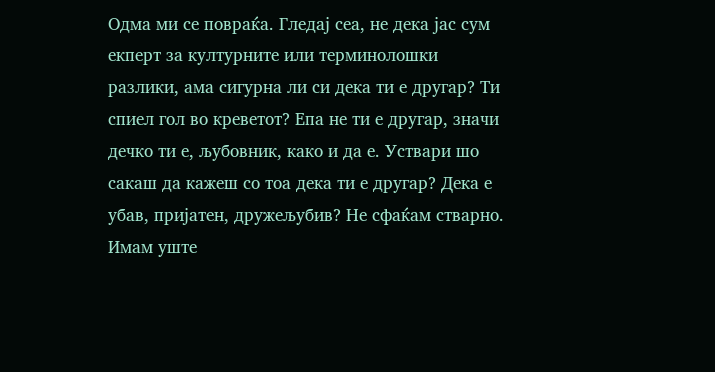Одма ми се повраќа. Гледај сеа, не дека јас сум екперт за културните или терминолошки разлики, ама сигурна ли си дека ти е другар? Ти спиел гол во креветот? Епа не ти е другар, значи дечко ти е, љубовник, како и да е. Уствари шо сакаш да кажеш со тоа дека ти е другар? Дека е убав, пријатен, дружељубив? Не сфаќам стварно. Имам уште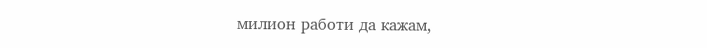милион работи да кажам,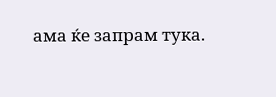ама ќе запрам тука.